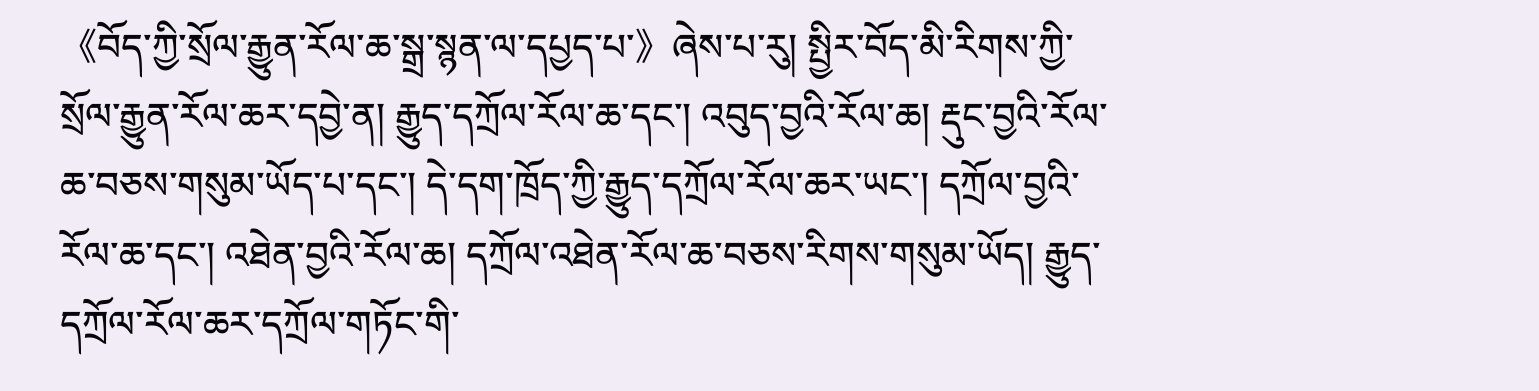《བོད་ཀྱི་སྲོལ་རྒྱུན་རོལ་ཆ་སྒྲ་སྙན་ལ་དཔྱད་པ་》ཞེས་པ་རུ། སྤྱིར་བོད་མི་རིགས་ཀྱི་སྲོལ་རྒྱུན་རོལ་ཆར་དབྱེ་ན། རྒྱུད་དཀྲོལ་རོལ་ཆ་དང་། འབུད་བྱའི་རོལ་ཆ། རྡུང་བྱའི་རོལ་ཆ་བཅས་གསུམ་ཡོད་པ་དང་། དེ་དག་ཁྲོད་ཀྱི་རྒྱུད་དཀྲོལ་རོལ་ཆར་ཡང་། དཀྲོལ་བྱའི་རོལ་ཆ་དང་། འཐེན་བྱའི་རོལ་ཆ། དཀྲོལ་འཐེན་རོལ་ཆ་བཅས་རིགས་གསུམ་ཡོད། རྒྱུད་དཀྲོལ་རོལ་ཆར་དཀྲོལ་གཏོང་གི་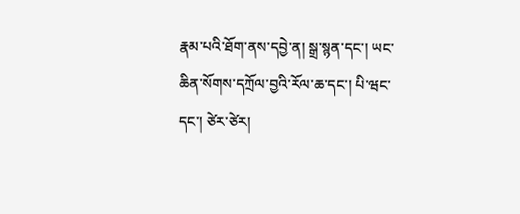རྣམ་པའི་ཐོག་ནས་དབྱེ་ན། སྒྲ་སྙན་དང་། ཡང་ཆིན་སོགས་དཀྲོལ་བྱའི་རོལ་ཆ་དང་། པི་ཝང་དང་། ཙེར་ཙེར།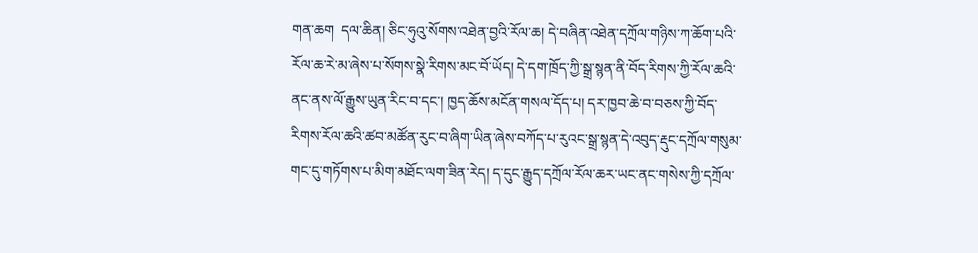གན་ཆག  དལ་ཆིན། ཅིང་ཧུའུ་སོགས་འཐེན་བྱའི་རོལ་ཆ། དེ་བཞིན་འཐེན་དཀྲོལ་གཉིས་ཀ་ཆོག་པའི་རོལ་ཆ་རེ་མ་ཞེས་པ་སོགས་སྣེ་རིགས་མང་བོ་ཡོད། དེ་དག་ཁྲོད་ཀྱི་སྒྲ་སྙན་ནི་བོད་རིགས་ཀྱི་རོལ་ཆའི་ནང་ནས་ལོ་རྒྱུས་ཡུན་རིང་བ་དང་། ཁྱད་ཆོས་མངོན་གསལ་དོད་པ། དར་ཁྱབ་ཆེ་བ་བཅས་ཀྱི་བོད་རིགས་རོལ་ཆའི་ཚབ་མཚོན་རུང་བ་ཞིག་ཡིན་ཞེས་བཀོད་པ་རུའང་སྒྲ་སྙན་དེ་འབུད་རྡུང་དཀྲོལ་གསུམ་གང་དུ་གཏོགས་པ་མིག་མཐོང་ལག་ཟིན་རེད། ད་དུང་རྒྱུད་དཀྲོལ་རོལ་ཆར་ཡང་ནང་གསེས་ཀྱི་དཀྲོལ་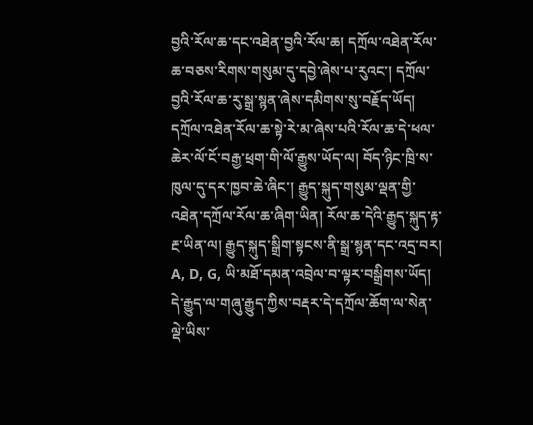བྱའི་རོལ་ཆ་དང་འཐེན་བྱའི་རོལ་ཆ། དཀྲོལ་འཐེན་རོལ་ཆ་བཅས་རིགས་གསུམ་དུ་དབྱེ་ཞེས་པ་རུའང་། དཀྲོལ་བྱའི་རོལ་ཆ་རུ་སྒྲ་སྙན་ཞེས་དམིགས་སུ་བརྗོད་ཡོད།  དཀྲོལ་འཐེན་རོལ་ཆ་སྟེ་རེ་མ་ཞེས་པའི་རོལ་ཆ་དེ་ཕལ་ཆེར་ལོ་ངོ་བརྒྱ་ཕྲག་གི་ལོ་རྒྱུས་ཡོད་ལ། བོད་ཉིང་ཁྲི་ས་ཁུལ་དུ་དར་ཁྱབ་ཆེ་ཞིང་། རྒྱུད་སྐུད་གསུམ་ལྡན་གྱི་འཐེན་དཀྲོལ་རོལ་ཆ་ཞིག་ཡིན། རོལ་ཆ་དེའི་རྒྱུད་སྐུད་རྟ་རྔ་ཡིན་ལ། རྒྱུད་སྐུད་སྒྲིག་སྟངས་ནི་སྒྲ་སྙན་དང་འདྲ་བར། A, D, G, ཡི་མཐོ་དམན་འབྲེལ་བ་ལྟར་བསྒྲིགས་ཡོད། དེ་རྒྱུད་ལ་གཞུ་རྒྱུད་ཀྱིས་བརྡར་དེ་དཀྲོལ་ཆོག་ལ་སེན་ལྡེ་ཡིས་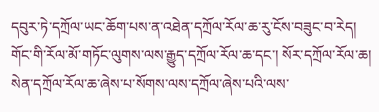དབུར་ཏེ་དཀྲོལ་ཡང་ཆོག་པས་ན་འཐེན་དཀྲོལ་རོལ་ཆ་རུ་ངོས་བཟུང་བ་རེད། གོང་གི་རོལ་མོ་གཏོང་ལུགས་ལས་རྒྱུད་དཀྲོལ་རོལ་ཆ་དང་། སོར་དཀྲོལ་རོལ་ཆ། སེན་དཀྲོལ་རོལ་ཆ་ཞེས་པ་སོགས་ལས་དཀྲོལ་ཞེས་པའི་ལས་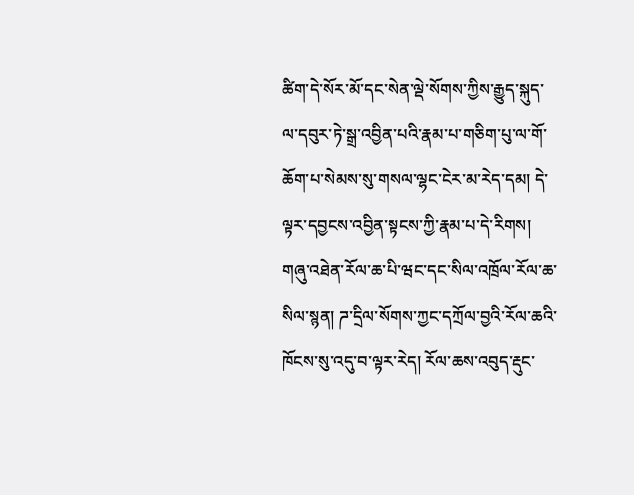ཚིག་དེ་སོར་མོ་དང་སེན་ལྡེ་སོགས་ཀྱིས་རྒྱུད་སྐུད་ལ་དབུར་ཏེ་སྒྲ་འབྱིན་པའི་རྣམ་པ་གཅིག་པུ་ལ་གོ་ཆོག་པ་སེམས་སུ་གསལ་ལྷང་ངེར་མ་རེད་དམ། དེ་ལྟར་དབྱངས་འབྱིན་སྟངས་ཀྱི་རྣམ་པ་དེ་རིགས། གཞུ་འཐེན་རོལ་ཆ་པི་ཝང་དང་སིལ་འཁྲོལ་རོལ་ཆ་སིལ་སྙན། ཌ་དྲིལ་སོགས་ཀྱང་དཀྲོལ་བྱའི་རོལ་ཆའི་ཁོངས་སུ་འདུ་བ་ལྟར་རེད། རོལ་ཆས་འབུད་རྡུང་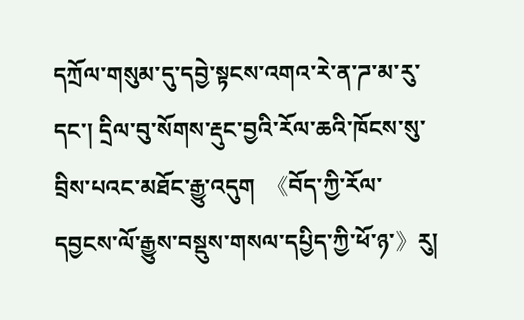དཀྲོལ་གསུམ་དུ་དབྱེ་སྟངས་འགའ་རེ་ན་ཌ་མ་རུ་དང་། དྲིལ་བུ་སོགས་རྡུང་བྱའི་རོལ་ཆའི་ཁོངས་སུ་བྲིས་པའང་མཐོང་རྒྱུ་འདུག  《བོད་ཀྱི་རོལ་དབྱངས་ལོ་རྒྱུས་བསྡུས་གསལ་དཔྱིད་ཀྱི་ཕོ་ཉ་》རུ།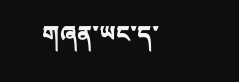གཞན་ཡང་ད་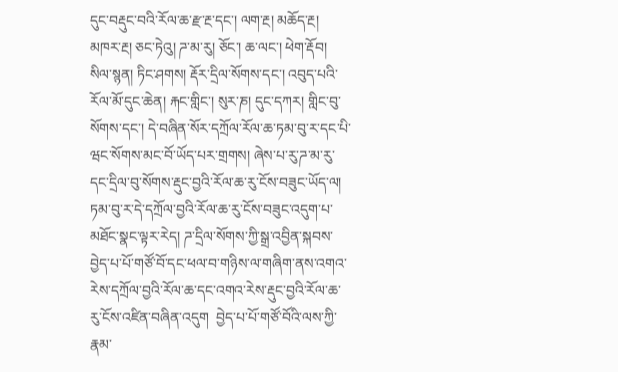དུང་བརྡུང་བའི་རོལ་ཆ་རྫ་རྔ་དང་། ལག་རྔ། མཆོད་རྔ། མཁར་རྔ། ཅང་ཏེའུ། ཌ་མ་རུ། ཅོང་། ཆ་ལང་། ཕེག་རྡོབ། སིལ་སྙན། ཏིང་ཤགས། རྡོར་དྲིལ་སོགས་དང་། འབུད་པའི་རོལ་མོ་དུང་ཆེན། རྐང་གླིང་། སུར་ཎ། དུང་དཀར། གླིང་བུ་སོགས་དང་། དེ་བཞིན་སོར་དཀྲོལ་རོལ་ཆ་ཏམ་བུ་ར་དང་པི་ཝང་སོགས་མང་བོ་ཡོད་པར་གྲགས། ཞེས་པ་རུ་ཌ་མ་རུ་དང་དྲིལ་བུ་སོགས་རྡུང་བྱའི་རོལ་ཆ་རུ་ངོས་བཟུང་ཡོད་ལ། ཏམ་བུ་ར་དེ་དཀྲོལ་བྱའི་རོལ་ཆ་རུ་ངོས་བཟུང་འདུག་པ་མཐོང་སྣང་ལྟར་རེད། ཌ་དྲིལ་སོགས་ཀྱི་སྒྲ་འབྱིན་སྐབས་བྱེད་པ་པོ་གཙོ་བོ་དང་ཕལ་བ་གཉིས་ལ་གཞིག་ནས་འགའ་རེས་དཀྲོལ་བྱའི་རོལ་ཆ་དང་འགའ་རེས་རྡུང་བྱའི་རོལ་ཆ་རུ་ངོས་འཛིན་བཞིན་འདུག  བྱེད་པ་པོ་གཙོ་བོའི་ལས་ཀྱི་རྣམ་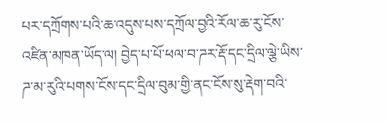པར་དཀྲོགས་པའི་ཆ་འདུས་པས་དཀྲོལ་བྱའི་རོལ་ཆ་རུ་ངོས་འཛིན་མཁན་ཡོད་ལ། བྱེད་པ་པོ་ཕལ་བ་ཌར་རྡོ་དང་དྲིལ་ལྕེ་ཡིས་ཌ་མ་རུའི་པགས་ངོས་དང་དྲིལ་བུམ་གྱི་ནང་ངོས་སུ་རྡེག་བའི་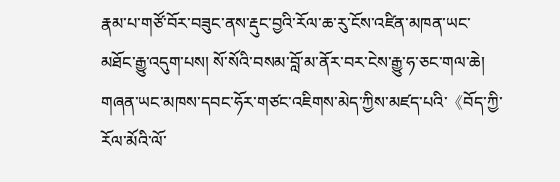རྣམ་པ་གཙོ་བོར་བཟུང་ནས་རྡུང་བྱའི་རོལ་ཆ་རུ་ངོས་འཛིན་མཁན་ཡང་མཐོང་རྒྱུ་འདུག་པས། སོ་སོའི་བསམ་བློ་མ་ནོར་བར་ངེས་རྒྱུ་ཧ་ཅང་གལ་ཆེ། གཞན་ཡང་མཁས་དབང་ཧོར་གཙང་འཇིགས་མེད་ཀྱིས་མཛད་པའི་《བོད་ཀྱི་རོལ་མོའི་ལོ་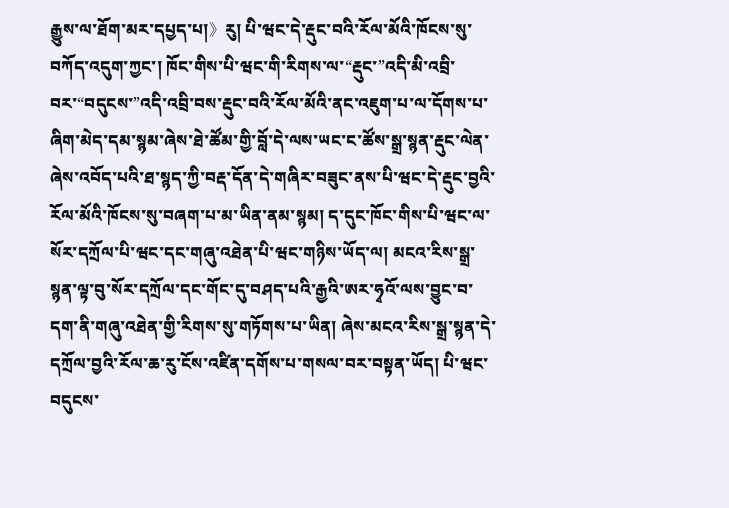རྒྱུས་ལ་ཐོག་མར་དཔྱད་པ།》རུ། པི་ཝང་དེ་རྡུང་བའི་རོལ་མོའི་ཁོངས་སུ་བཀོད་འདུག་ཀྱང་། ཁོང་གིས་པི་ཝང་གི་རིགས་ལ་“རྡུང་”འདི་མི་འབྲི་བར་“བདུངས་”འདི་འབྲི་བས་རྡུང་བའི་རོལ་མོའི་ནང་འཇུག་པ་ལ་དོགས་པ་ཞིག་མེད་དམ་སྙམ་ཞེས་ཐེ་ཚོམ་གྱི་བློ་དེ་ལས་ཡང་ང་ཚོས་སྒྲ་སྙན་རྡུང་ལེན་ཞེས་འབོད་པའི་ཐ་སྙད་ཀྱི་བརྡ་དོན་དེ་གཞིར་བཟུང་ནས་པི་ཝང་དེ་རྡུང་བྱའི་རོལ་མོའི་ཁོངས་སུ་བཞག་པ་མ་ཡིན་ནམ་སྙམ། ད་དུང་ཁོང་གིས་པི་ཝང་ལ་སོར་དཀྲོལ་པི་ཝང་དང་གཞུ་འཐེན་པི་ཝང་གཉིས་ཡོད་ལ། མངའ་རིས་སྒྲ་སྙན་ལྟ་བུ་སོར་དཀྲོལ་དང་གོང་དུ་བཤད་པའི་རྒྱའི་ཨར་ཧྭའོ་ལས་བྱུང་བ་དག་ནི་གཞུ་འཐེན་གྱི་རིགས་སུ་གཏོགས་པ་ཡིན། ཞེས་མངའ་རིས་སྒྲ་སྙན་དེ་དཀྲོལ་བྱའི་རོལ་ཆ་རུ་ངོས་འཛིན་དགོས་པ་གསལ་བར་བསྟན་ཡོད། པི་ཝང་བདུངས་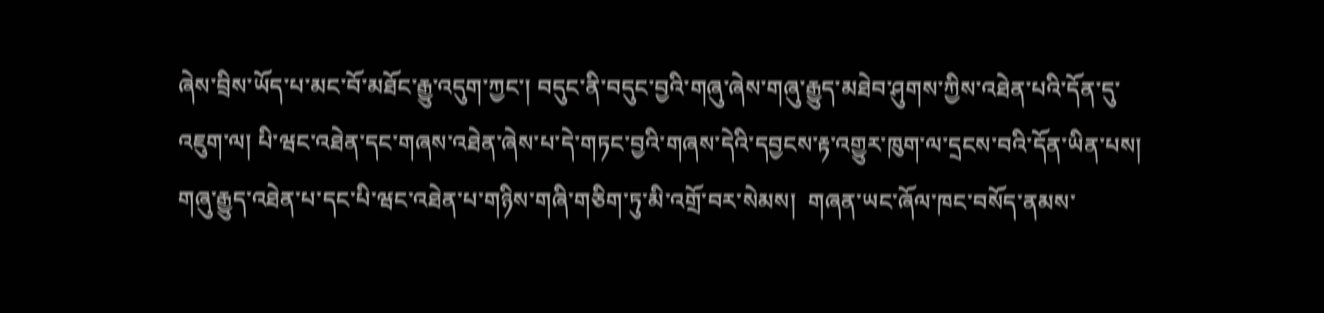ཞེས་བྲིས་ཡོད་པ་མང་བོ་མཐོང་རྒྱུ་འདུག་ཀྱང་། བདུང་ནི་བདུང་བྱའི་གཞུ་ཞེས་གཞུ་རྒྱུད་མཐེབ་ཤུགས་ཀྱིས་འཐེན་པའི་དོན་དུ་འཇུག་ལ། པི་ཝང་འཐེན་དང་གཞས་འཐེན་ཞེས་པ་དེ་གཏང་བྱའི་གཞས་དེའི་དབྱངས་རྟ་འགྱུར་ཁུག་ལ་དྲངས་བའི་དོན་ཡིན་པས། གཞུ་རྒྱུད་འཐེན་པ་དང་པི་ཝང་འཐེན་པ་གཉིས་གཞི་གཅིག་ཏུ་མི་འགྲོ་བར་སེམས།  གཞན་ཡང་ཞོལ་ཁང་བསོད་ནམས་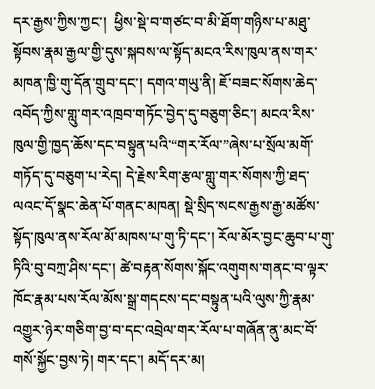དར་རྒྱས་ཀྱིས་ཀྱང་།  ཕྱིས་སྡེ་བ་གཙང་བ་མི་ཐོག་གཉིས་པ་མཐུ་སྟོབས་རྣམ་རྒྱལ་གྱི་དུས་སྐབས་ལ་སྟོད་མངའ་རིས་ཁུལ་ནས་གར་མཁན་ཁྱི་གུ་དོན་གྲུབ་དང་། དགའ་གཡུ་ནི། ཇོ་བཟང་སོགས་ཆེད་འབོད་ཀྱིས་གླུ་གར་འཁྲབ་གཏོང་བྱེད་དུ་བཅུག་ཅིང་། མངའ་རིས་ཁུལ་གྱི་ཁྱད་ཆོས་དང་བསྟུན་པའི་“གར་རོལ་”ཞེས་པ་སྲོལ་མགོ་གཏོད་དུ་བཅུག་པ་རེད། དེ་རྗེས་རིག་རྩལ་གླུ་གར་སོགས་ཀྱི་ཐད་ལའང་དོ་སྣང་ཆེན་པོ་གནང་མཁན། སྡེ་སྲིད་སངས་རྒྱས་རྒྱ་མཚོས་སྟོད་ཁུལ་ནས་རོལ་མོ་མཁས་པ་གུ་ཏི་དང་། རོལ་མོར་བྱང་ཆུབ་པ་གུ་ཏིའི་བུ་བཀྲ་ཤིས་དང་། ཚེ་བརྟན་སོགས་སྐོང་འགུགས་གནང་བ་ལྟར་ཁོང་རྣམ་པས་རོལ་མོས་སྒྲ་གདངས་དང་བསྟུན་པའི་ལུས་ཀྱི་རྣམ་འགྱུར་ཉེར་གཅིག་བྱ་བ་དང་འབྲེལ་གར་རོལ་པ་གཞོན་ནུ་མང་བོ་གསོ་སྐྱོང་བྱས་ཏེ། གར་དང་། མདོ་དར་མ།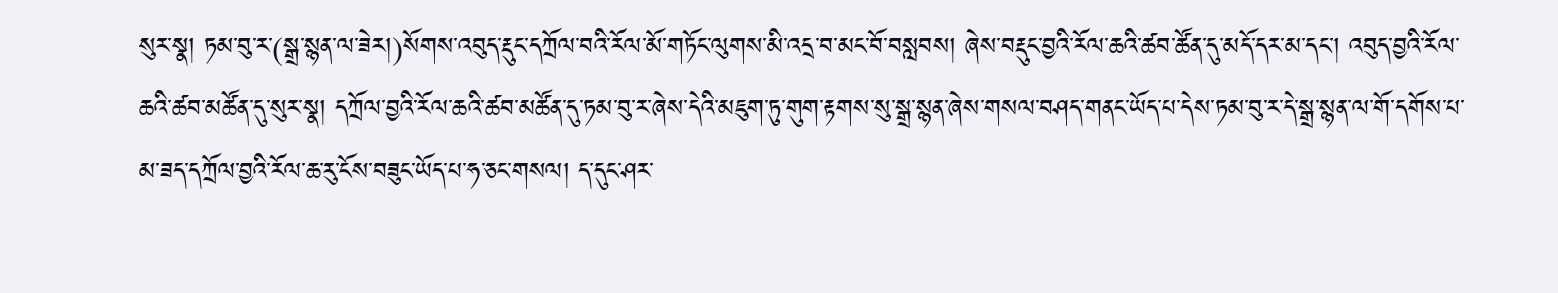སུར་སྣ། ཏམ་བུ་ར་(སྒྲ་སྙན་ལ་ཟེར།)སོགས་འབུད་རྡུང་དཀྲོལ་བའི་རོལ་མོ་གཏོང་ལུགས་མི་འདྲ་བ་མང་བོ་བསླབས། ཞེས་བརྡུང་བྱའི་རོལ་ཆའི་ཚབ་ཚོན་དུ་མདོ་དར་མ་དང་། འབུད་བྱའི་རོལ་ཆའི་ཚབ་མཚོན་དུ་སུར་སྣ། དཀྲོལ་བྱའི་རོལ་ཆའི་ཚབ་མཚོན་དུ་ཏམ་བུ་ར་ཞེས་དེའི་མཇུག་ཏུ་གུག་རྟགས་སུ་སྒྲ་སྙན་ཞེས་གསལ་བཤད་གནང་ཡོད་པ་དེས་ཏམ་བུ་ར་དེ་སྒྲ་སྙན་ལ་གོ་དགོས་པ་མ་ཟད་དཀྲོལ་བྱའི་རོལ་ཆ་རུ་ངོས་བཟུང་ཡོད་པ་ཧ་ཅང་གསལ། ད་དུང་ཤར་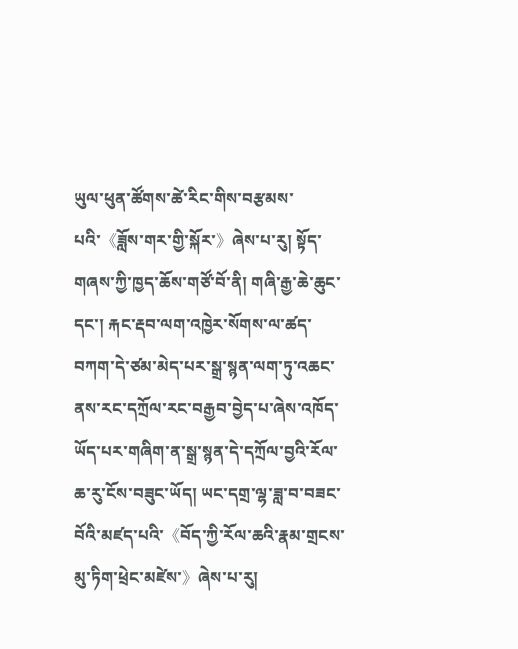ཡུལ་ཕུན་ཚོགས་ཚེ་རིང་གིས་བརྩམས་པའི་《ཟློས་གར་གྱི་སྐོར་》ཞེས་པ་རུ། སྟོད་གཞས་ཀྱི་ཁྱད་ཆོས་གཙོ་བོ་ནི། གཞི་རྒྱ་ཆེ་ཆུང་དང་། རྐང་རྡབ་ལག་འཁྱེར་སོགས་ལ་ཚད་བཀག་དེ་ཙམ་མེད་པར་སྒྲ་སྙན་ལག་ཏུ་འཆང་ནས་རང་དཀྲོལ་རང་བརྒྱབ་བྱེད་པ་ཞེས་འཁོད་ཡོད་པར་གཞིག་ན་སྒྲ་སྙན་དེ་དཀྲོལ་བྱའི་རོལ་ཆ་རུ་ངོས་བཟུང་ཡོད། ཡང་དགྲ་ལྷ་ཟླ་བ་བཟང་བོའི་མཛད་པའི་《བོད་ཀྱི་རོལ་ཆའི་རྣམ་གྲངས་མུ་ཏིག་ཕྲེང་མཛེས་》ཞེས་པ་རུ།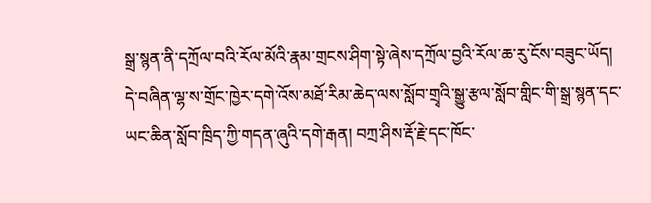སྒྲ་སྙན་ནི་དཀྲོལ་བའི་རོལ་མོའི་རྣམ་གྲངས་ཤིག་སྟེ་ཞེས་དཀྲོལ་བྱའི་རོལ་ཆ་རུ་ངོས་བཟུང་ཡོད།  དེ་བཞིན་ལྷ་ས་གྲོང་ཁྱེར་དགེ་འོས་མཐོ་རིམ་ཆེད་ལས་སློབ་གྲྭའི་སྒྱུ་རྩལ་སློབ་གླིང་གི་སྒྲ་སྙན་དང་ཡང་ཆིན་སློབ་ཁྲིད་ཀྱི་གདན་ཞུའི་དགེ་རྒན། བཀྲ་ཤིས་རྡོ་རྗེ་དང་ཁོང་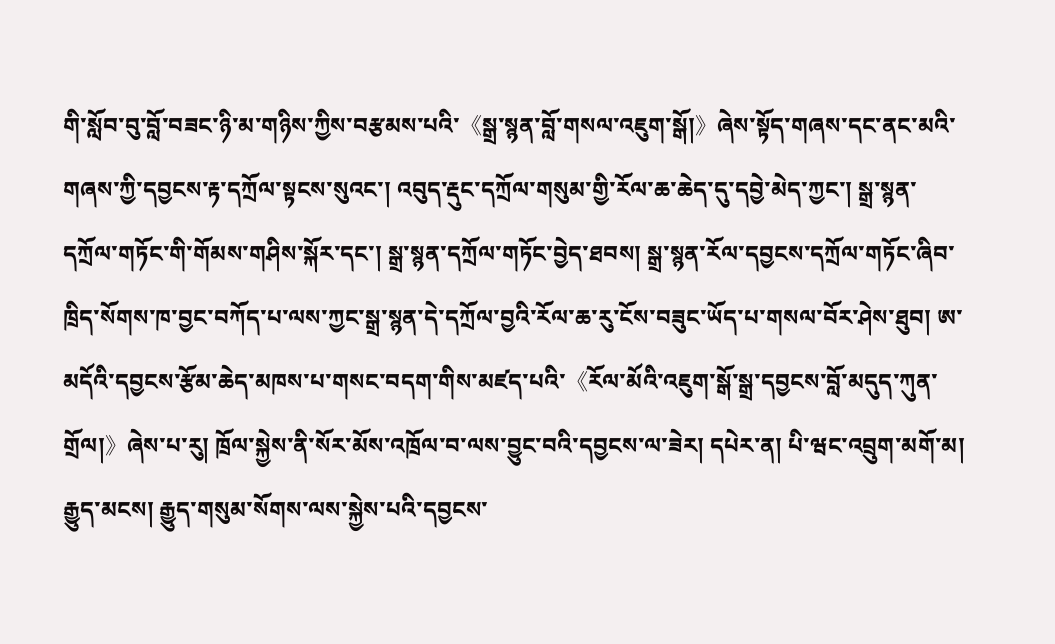གི་སློབ་བུ་བློ་བཟང་ཉི་མ་གཉིས་ཀྱིས་བརྩམས་པའི་《སྒྲ་སྙན་བློ་གསལ་འཇུག་སྒོ།》ཞེས་སྟོད་གཞས་དང་ནང་མའི་གཞས་ཀྱི་དབྱངས་རྟ་དཀྲོལ་སྟངས་སུའང་། འབུད་རྡུང་དཀྲོལ་གསུམ་གྱི་རོལ་ཆ་ཆེད་དུ་དབྱེ་མེད་ཀྱང་། སྒྲ་སྙན་དཀྲོལ་གཏོང་གི་གོམས་གཤིས་སྐོར་དང་། སྒྲ་སྙན་དཀྲོལ་གཏོང་བྱེད་ཐབས། སྒྲ་སྙན་རོལ་དབྱངས་དཀྲོལ་གཏོང་ཞིབ་ཁྲིད་སོགས་ཁ་བྱང་བཀོད་པ་ལས་ཀྱང་སྒྲ་སྙན་དེ་དཀྲོལ་བྱའི་རོལ་ཆ་རུ་ངོས་བཟུང་ཡོད་པ་གསལ་བོར་ཤེས་ཐུབ། ཨ་མདོའི་དབྱངས་རྩོམ་ཆེད་མཁས་པ་གསང་བདག་གིས་མཛད་པའི་《རོལ་མོའི་འཇུག་སྒོ་སྒྲ་དབྱངས་བློ་མདུད་ཀུན་གྲོལ།》ཞེས་པ་རུ། ཁྲོལ་སྐྱེས་ནི་སོར་མོས་འཁྲོལ་བ་ལས་བྱུང་བའི་དབྱངས་ལ་ཟེར། དཔེར་ན། པི་ཝང་འབྲུག་མགོ་མ། རྒྱུད་མངས། རྒྱུད་གསུམ་སོགས་ལས་སྐྱེས་པའི་དབྱངས་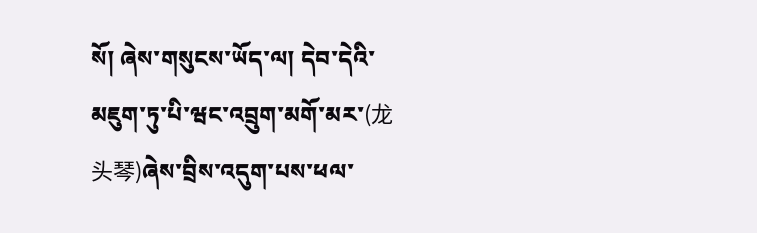སོ། ཞེས་གསུངས་ཡོད་ལ། དེབ་དེའི་མཇུག་ཏུ་པི་ཝང་འབྲུག་མགོ་མར་(龙头琴)ཞེས་བྲིས་འདུག་པས་ཕལ་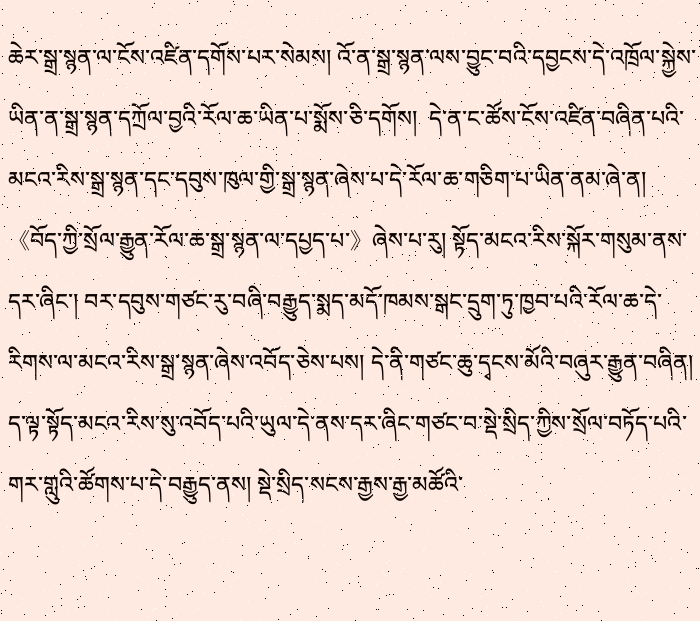ཆེར་སྒྲ་སྙན་ལ་ངོས་འཛིན་དགོས་པར་སེམས། འོ་ན་སྒྲ་སྙན་ལས་བྱུང་བའི་དབྱངས་དེ་འཁྲོལ་སྐྱེས་ཡིན་ན་སྒྲ་སྙན་དཀྲོལ་བྱའི་རོལ་ཆ་ཡིན་པ་སྨོས་ཅི་དགོས།  དེ་ན་ང་ཚོས་ངོས་འཛིན་བཞིན་པའི་མངའ་རིས་སྒྲ་སྙན་དང་དབུས་ཁུལ་གྱི་སྒྲ་སྙན་ཞེས་པ་དེ་རོལ་ཆ་གཅིག་པ་ཡིན་ནམ་ཞེ་ན། 《བོད་ཀྱི་སྲོལ་རྒྱུན་རོལ་ཆ་སྒྲ་སྙན་ལ་དཔྱད་པ་》ཞེས་པ་རུ། སྟོད་མངའ་རིས་སྐོར་གསུམ་ནས་དར་ཞིང་། བར་དབུས་གཙང་རུ་བཞི་བརྒྱུད་སྨད་མདོ་ཁམས་སྒང་དྲུག་ཏུ་ཁྱབ་པའི་རོལ་ཆ་དེ་རིགས་ལ་མངའ་རིས་སྒྲ་སྙན་ཞེས་འབོད་ཅེས་པས། དེ་ནི་གཙང་ཆུ་དྭངས་མོའི་བཞུར་རྒྱུན་བཞིན། ད་ལྟ་སྟོད་མངའ་རིས་སུ་འབོད་པའི་ཡུལ་དེ་ནས་དར་ཞིང་གཙང་བ་སྡེ་སྲིད་ཀྱིས་སྲོལ་བཏོད་པའི་གར་གླུའི་ཚོགས་པ་དེ་བརྒྱུད་ནས། སྡེ་སྲིད་སངས་རྒྱས་རྒྱ་མཚོའི་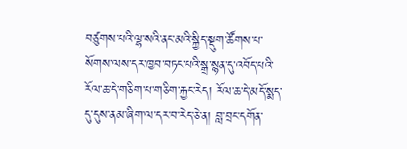བཙུགས་པའི་ལྷ་སའི་ནང་མའི་སྐྱིད་སྡུག་ཚོགས་པ་སོགས་ལས་དར་ཁྱབ་བཏང་པའི་སྒྲ་སྙན་དུ་འབོད་པའི་རོལ་ཆ་དེ་གཅིག་པ་གཅིག་རྐྱང་རེད། རོལ་ཆ་དེ་མདོ་སྨད་དུ་དུས་ནམ་ཞིག་ལ་དར་བ་རེད་ཅེ་ན། བླ་བྲང་དགོན་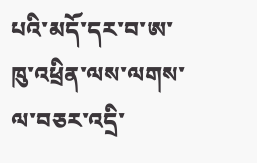པའི་མདོ་དར་བ་ཨ་ཁུ་འཕྲིན་ལས་ལགས་ལ་བཅར་འདྲི་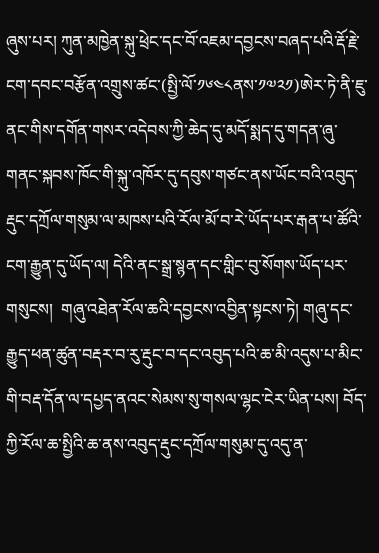ཞུས་པར། ཀུན་མཁྱེན་སྐུ་ཕྲེང་དང་བོ་འཇམ་དབྱངས་བཞད་པའི་རྡོ་རྗེ་ངག་དབང་བརྩོན་འགྲུས་ཚང་(སྤྱི་ལོ་༡༦༤༨ནས་༡༧༢༡)ཨེར་ཏེ་ནི་ཇུ་ནང་གིས་དགོན་གསར་འདེབས་ཀྱི་ཆེད་དུ་མདོ་སྨད་དུ་གདན་ཞུ་གནང་སྐབས་ཁོང་གི་སྐུ་འཁོར་དུ་དབུས་གཙང་ནས་ཡོང་བའི་འབུད་རྡུང་དཀྲོལ་གསུམ་ལ་མཁས་པའི་རོལ་མོ་བ་རེ་ཡོད་པར་རྒན་པ་ཚོའི་ངག་རྒྱུན་དུ་ཡོད་ལ། དེའི་ནང་སྒྲ་སྙན་དང་གླིང་བུ་སོགས་ཡོད་པར་གསུངས།  གཞུ་འཐེན་རོལ་ཆའི་དབྱངས་འབྱིན་སྟངས་ཏེ། གཞུ་དང་རྒྱུད་ཕན་ཚུན་བརྡར་བ་རུ་རྡུང་བ་དང་འབུད་པའི་ཆ་མི་འདུས་པ་མིང་གི་བརྡ་དོན་ལ་དཔྱད་ནའང་སེམས་སུ་གསལ་ལྷང་ངེར་ཡིན་པས། བོད་ཀྱི་རོལ་ཆ་སྤྱིའི་ཆ་ནས་འབུད་རྡུང་དཀྲོལ་གསུམ་དུ་འདུ་ན་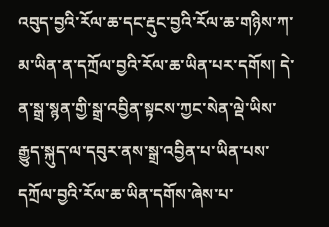འབུད་བྱའི་རོལ་ཆ་དང་རྡུང་བྱའི་རོལ་ཆ་གཉིས་ཀ་མ་ཡིན་ན་དཀྲོལ་བྱའི་རོལ་ཆ་ཡིན་པར་དགོས། དེ་ན་སྒྲ་སྙན་གྱི་སྒྲ་འབྱིན་སྟངས་ཀྱང་སེན་ལྡེ་ཡིས་རྒྱུད་སྐུད་ལ་དབུར་ནས་སྒྲ་འབྱིན་པ་ཡིན་པས་དཀྲོལ་བྱའི་རོལ་ཆ་ཡིན་དགོས་ཞེས་པ་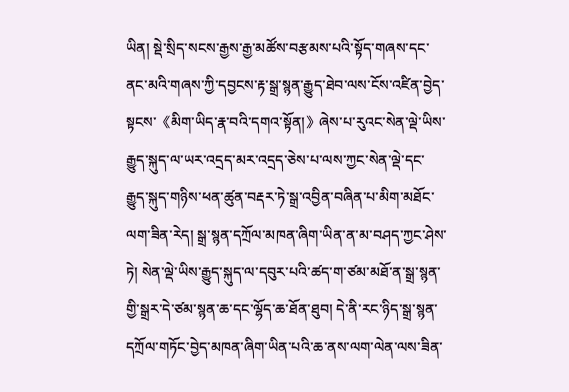ཡིན། སྡེ་སྲིད་སངས་རྒྱས་རྒྱ་མཚོས་བརྩམས་པའི་སྟོད་གཞས་དང་ནང་མའི་གཞས་ཀྱི་དབྱངས་རྟ་སྒྲ་སྙན་རྒྱུད་ཐེབ་ལས་ངོས་འཛིན་བྱེད་སྟངས་《མིག་ཡིད་རྣ་བའི་དགའ་སྟོན།》ཞེས་པ་རུའང་སེན་ལྡེ་ཡིས་རྒྱུད་སྐུད་ལ་ཡར་འདྲད་མར་འདྲད་ཅེས་པ་ལས་ཀྱང་སེན་ལྡེ་དང་རྒྱུད་སྐུད་གཉིས་ཕན་ཚུན་བརྡར་ཏེ་སྒྲ་འབྱིན་བཞིན་པ་མིག་མཐོང་ལག་ཟིན་རེད། སྒྲ་སྙན་དཀྲོལ་མཁན་ཞིག་ཡིན་ན་མ་བཤད་ཀྱང་ཤེས་ཏེ། སེན་ལྡེ་ཡིས་རྒྱུད་སྐུད་ལ་དབུར་པའི་ཚད་ག་ཙམ་མཐོ་ན་སྒྲ་སྙན་གྱི་སྒྲར་དེ་ཙམ་སྙན་ཆ་དང་ལྷོད་ཆ་ཐོན་ཐུབ། དེ་ནི་རང་ཉིད་སྒྲ་སྙན་དཀྲོལ་གཏོང་བྱེད་མཁན་ཞིག་ཡིན་པའི་ཆ་ནས་ལག་ལེན་ལས་ཟིན་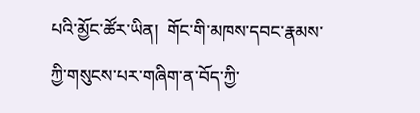པའི་མྱོང་ཚོར་ཡིན།  གོང་གི་མཁས་དབང་རྣམས་ཀྱི་གསུངས་པར་གཞིག་ན་བོད་ཀྱི་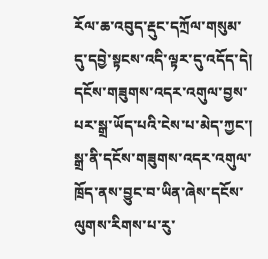རོལ་ཆ་འབུད་རྡུང་དཀྲོལ་གསུམ་དུ་དབྱེ་སྟངས་འདི་ལྟར་དུ་འདོད་དེ། དངོས་གཟུགས་འདར་འགུལ་བྱས་པར་སྒྲ་ཡོད་པའི་ངེས་པ་མེད་ཀྱང་། སྒྲ་ནི་དངོས་གཟུགས་འདར་འགུལ་ཁྲོད་ནས་བྱུང་བ་ཡིན་ཞེས་དངོས་ལུགས་རིགས་པ་རུ་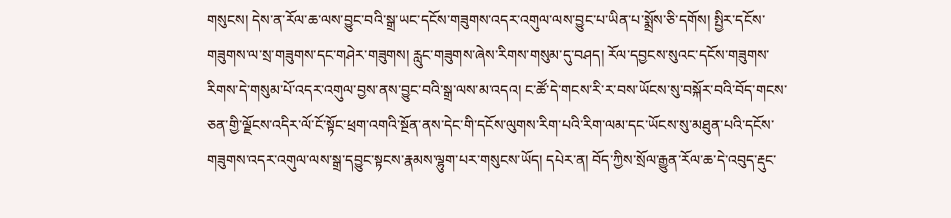གསུངས། དེས་ན་རོལ་ཆ་ལས་བྱུང་བའི་སྒྲ་ཡང་དངོས་གཟུགས་འདར་འགུལ་ལས་བྱུང་པ་ཡིན་པ་སྨྲོས་ཅི་དགོས། སྤྱིར་དངོས་གཟུགས་ལ་སྲ་གཟུགས་དང་གཤེར་གཟུགས། རླུང་གཟུགས་ཞེས་རིགས་གསུམ་དུ་བཤད། རོལ་དབྱངས་སུའང་དངོས་གཟུགས་རིགས་དེ་གསུམ་པོ་འདར་འགུལ་བྱས་ནས་བྱུང་བའི་སྒྲ་ལས་མ་འདའ། ང་ཚོ་དེ་གངས་རི་ར་བས་ཡོངས་སུ་བསྐོར་བའི་བོད་གངས་ཅན་གྱི་ལྗོངས་འདིར་ལོ་ངོ་སྟོང་ཕྲག་འགའི་སྔོན་ནས་དེང་གི་དངོས་ལུགས་རིག་པའི་རིག་ལམ་དང་ཡོངས་སུ་མཐུན་པའི་དངོས་གཟུགས་འདར་འགུལ་ལས་སྒྲ་དབྱུང་སྟངས་རྣམས་ལྷུག་པར་གསུངས་ཡོད། དཔེར་ན། བོད་ཀྱིས་སྲོལ་རྒྱུན་རོལ་ཆ་དེ་འབུད་རྡུང་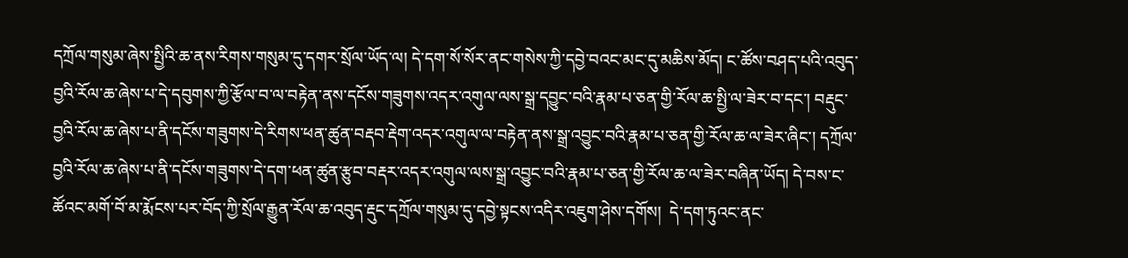དཀྲོལ་གསུམ་ཞེས་སྤྱིའི་ཆ་ནས་རིགས་གསུམ་དུ་དགར་སྲོལ་ཡོད་ལ། དེ་དག་སོ་སོར་ནང་གསེས་ཀྱི་དབྱེ་བའང་མང་དུ་མཆིས་མོད། ང་ཚོས་བཤད་པའི་འབུད་བྱའི་རོལ་ཆ་ཞེས་པ་དེ་དབུགས་ཀྱི་རྩོལ་བ་ལ་བརྟེན་ནས་དངོས་གཟུགས་འདར་འགུལ་ལས་སྒྲ་དབྱུང་བའི་རྣམ་པ་ཅན་གྱི་རོལ་ཆ་སྤྱི་ལ་ཟེར་བ་དང་། བརྡུང་བྱའི་རོལ་ཆ་ཞེས་པ་ནི་དངོས་གཟུགས་དེ་རིགས་ཕན་ཚུན་བརྡབ་རྡེག་འདར་འགུལ་ལ་བརྟེན་ནས་སྒྲ་འབྱུང་བའི་རྣམ་པ་ཅན་གྱི་རོལ་ཆ་ལ་ཟེར་ཞིང་། དཀྲོལ་བྱའི་རོལ་ཆ་ཞེས་པ་ནི་དངོས་གཟུགས་དེ་དག་ཕན་ཚུན་རྩུབ་བརྡར་འདར་འགུལ་ལས་སྒྲ་འབྱུང་བའི་རྣམ་པ་ཅན་གྱི་རོལ་ཆ་ལ་ཟེར་བཞིན་ཡོད། དེ་བས་ང་ཚོའང་མགོ་བོ་མ་རྨོངས་པར་བོད་ཀྱི་སྲོལ་རྒྱུན་རོལ་ཆ་འབུད་རྡུང་དཀྲོལ་གསུམ་དུ་དབྱེ་སྟངས་འདིར་འཇུག་ཤེས་དགོས།  དེ་དག་ཏུའང་ནང་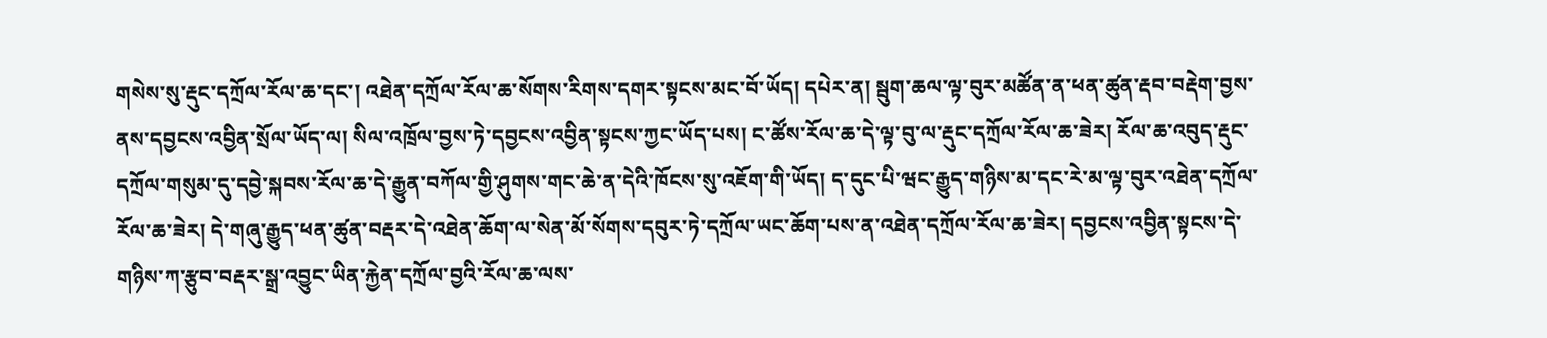གསེས་སུ་རྡུང་དཀྲོལ་རོལ་ཆ་དང་། འཐེན་དཀྲོལ་རོལ་ཆ་སོགས་རིགས་དགར་སྟངས་མང་བོ་ཡོད། དཔེར་ན། སྦུག་ཆལ་ལྟ་བུར་མཚོན་ན་ཕན་ཚུན་རྡབ་བརྡེག་བྱས་ནས་དབྱངས་འབྱིན་སྲོལ་ཡོད་ལ། སིལ་འཁྲོལ་བྱས་ཏེ་དབྱངས་འབྱིན་སྟངས་ཀྱང་ཡོད་པས། ང་ཚོས་རོལ་ཆ་དེ་ལྟ་བུ་ལ་རྡུང་དཀྲོལ་རོལ་ཆ་ཟེར། རོལ་ཆ་འབུད་རྡུང་དཀྲོལ་གསུམ་དུ་དབྱེ་སྐབས་རོལ་ཆ་དེ་རྒྱུན་བཀོལ་གྱི་ཤུགས་གང་ཆེ་ན་དེའི་ཁོངས་སུ་འཇོག་གི་ཡོད། ད་དུང་པི་ཝང་རྒྱུད་གཉིས་མ་དང་རེ་མ་ལྟ་བུར་འཐེན་དཀྲོལ་རོལ་ཆ་ཟེར། དེ་གཞུ་རྒྱུད་ཕན་ཚུན་བརྡར་དེ་འཐེན་ཆོག་ལ་སེན་མོ་སོགས་དབུར་ཏེ་དཀྲོལ་ཡང་ཆོག་པས་ན་འཐེན་དཀྲོལ་རོལ་ཆ་ཟེར། དབྱངས་འབྱིན་སྟངས་དེ་གཉིས་ཀ་རྩུབ་བརྡར་སྒྲ་འབྱུང་ཡིན་རྐྱེན་དཀྲོལ་བྱའི་རོལ་ཆ་ལས་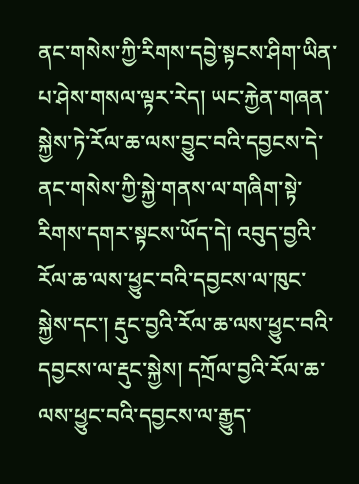ནང་གསེས་ཀྱི་རིགས་དབྱེ་སྟངས་ཤིག་ཡིན་པ་ཤེས་གསལ་ལྟར་རེད། ཡང་རྐྱེན་གཞན་སྐྱེས་ཏེ་རོལ་ཆ་ལས་བྱུང་བའི་དབྱངས་དེ་ནང་གསེས་ཀྱི་སྐྱེ་གནས་ལ་གཞིག་སྟེ་རིགས་དགར་སྟངས་ཡོད་དེ། འབུད་བྱའི་རོལ་ཆ་ལས་ཕྱུང་བའི་དབྱངས་ལ་ཁུང་སྐྱེས་དང་། རྡུང་བྱའི་རོལ་ཆ་ལས་ཕྱུང་བའི་དབྱངས་ལ་རྡུང་སྐྱེས། དཀྲོལ་བྱའི་རོལ་ཆ་ལས་ཕྱུང་བའི་དབྱངས་ལ་རྒྱུད་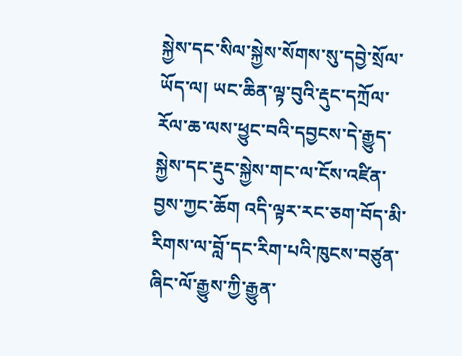སྐྱེས་དང་སིལ་སྐྱེས་སོགས་སུ་དབྱེ་སྲོལ་ཡོད་ལ། ཡང་ཆིན་ལྟ་བུའི་རྡུང་དཀྲོལ་རོལ་ཆ་ལས་ཕྱུང་བའི་དབྱངས་དེ་རྒྱུད་སྐྱེས་དང་རྡུང་སྐྱེས་གང་ལ་ངོས་འཛིན་བྱས་ཀྱང་ཆོག འདི་ལྟར་རང་ཅག་བོད་མི་རིགས་ལ་བློ་དང་རིག་པའི་ཁུངས་བཙུན་ཞིང་ལོ་རྒྱུས་ཀྱི་རྒྱུན་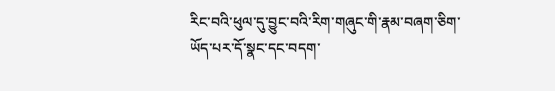རིང་བའི་ཕུལ་དུ་བྱུང་བའི་རིག་གཞུང་གི་རྣམ་བཞག་ཅིག་ཡོད་པར་དོ་སྣང་དང་བདག་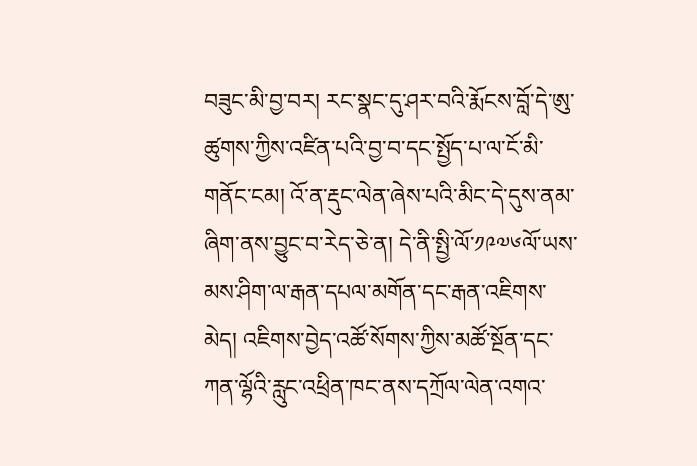བཟུང་མི་བྱ་བར། རང་སྣང་དུ་ཤར་བའི་རྨོངས་བློ་དེ་ཨུ་ཚུགས་ཀྱིས་འཛིན་པའི་བྱ་བ་དང་སྤྱོད་པ་ལ་ངོ་མི་གནོང་ངམ། འོ་ན་རྡུང་ལེན་ཞེས་པའི་མིང་དེ་དུས་ནམ་ཞིག་ནས་བྱུང་བ་རེད་ཅེ་ན། དེ་ནི་སྤྱི་ལོ་༡༩༧༦ལོ་ཡས་མས་ཤིག་ལ་རྒན་དཔལ་མགོན་དང་རྒན་འཇིགས་མེད། འཇིགས་བྱེད་འཚོ་སོགས་ཀྱིས་མཚོ་སྔོན་དང་ཀན་ལྷོའི་རླུང་འཕྲིན་ཁང་ནས་དཀྲོལ་ལེན་འགའ་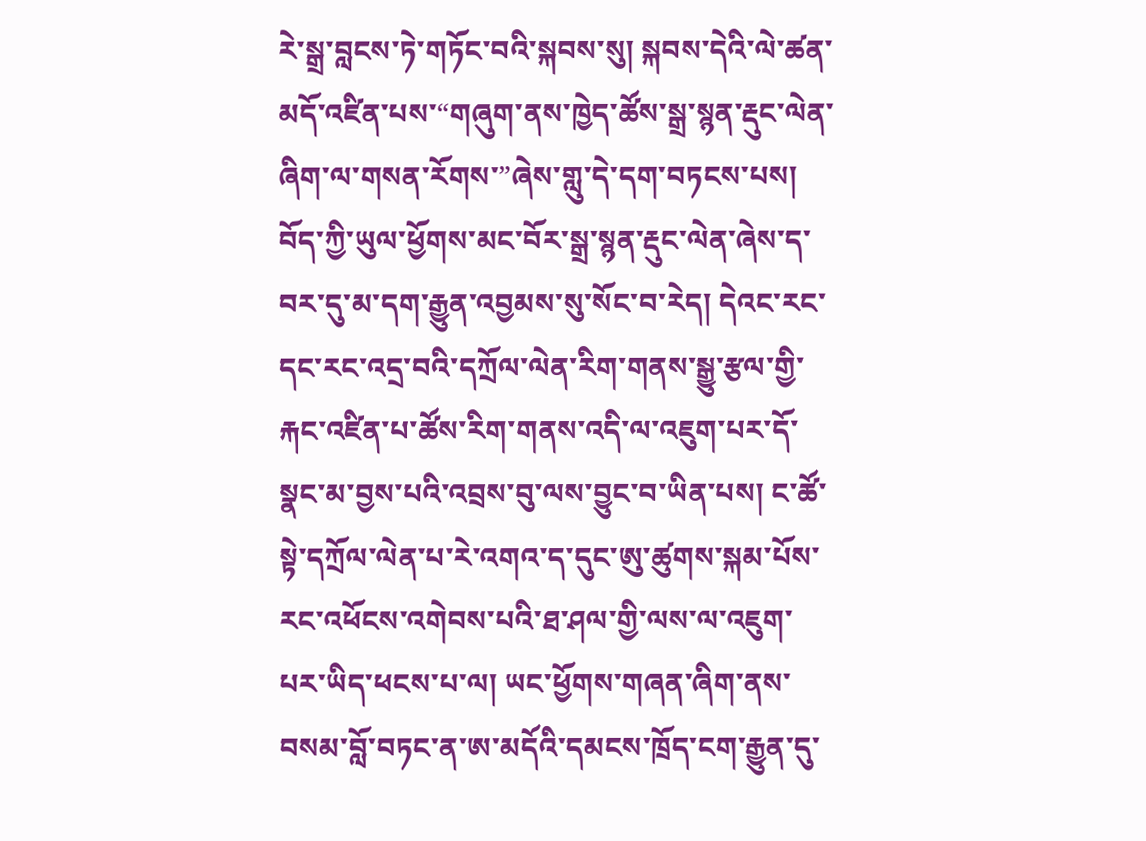རེ་སྒྲ་བླངས་ཏེ་གཏོང་བའི་སྐབས་སུ། སྐབས་དེའི་ལེ་ཚན་མདོ་འཛིན་པས་“གཞུག་ནས་ཁྱེད་ཚོས་སྒྲ་སྙན་རྡུང་ལེན་ཞིག་ལ་གསན་རོགས་”ཞེས་གླུ་དེ་དག་བཏངས་པས། བོད་ཀྱི་ཡུལ་ཕྱོགས་མང་བོར་སྒྲ་སྙན་རྡུང་ལེན་ཞེས་ད་བར་དུ་མ་དག་རྒྱུན་འབྱམས་སུ་སོང་བ་རེད། དེའང་རང་དང་རང་འདྲ་བའི་དཀྲོལ་ལེན་རིག་གནས་སྒྱུ་རྩལ་གྱི་རྐང་འཛིན་པ་ཚོས་རིག་གནས་འདི་ལ་འཇུག་པར་དོ་སྣང་མ་བྱས་པའི་འབྲས་བུ་ལས་བྱུང་བ་ཡིན་པས། ང་ཚོ་སྟེ་དཀྲོལ་ལེན་པ་རེ་འགའ་ད་དུང་ཨུ་ཚུགས་སྐམ་པོས་རང་འཕོངས་འགེབས་པའི་ཐ་ཤལ་གྱི་ལས་ལ་འཇུག་པར་ཡིད་ཕངས་པ་ལ། ཡང་ཕྱོགས་གཞན་ཞིག་ནས་བསམ་བློ་བཏང་ན་ཨ་མདོའི་དམངས་ཁྲོད་ངག་རྒྱུན་དུ་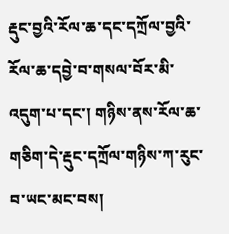རྡུང་བྱའི་རོལ་ཆ་དང་དཀྲོལ་བྱའི་རོལ་ཆ་དབྱེ་བ་གསལ་བོར་མི་འདུག་པ་དང་། གཉིས་ནས་རོལ་ཆ་གཅིག་དེ་རྡུང་དཀྲོལ་གཉིས་ཀ་རུང་བ་ཡང་མང་བས།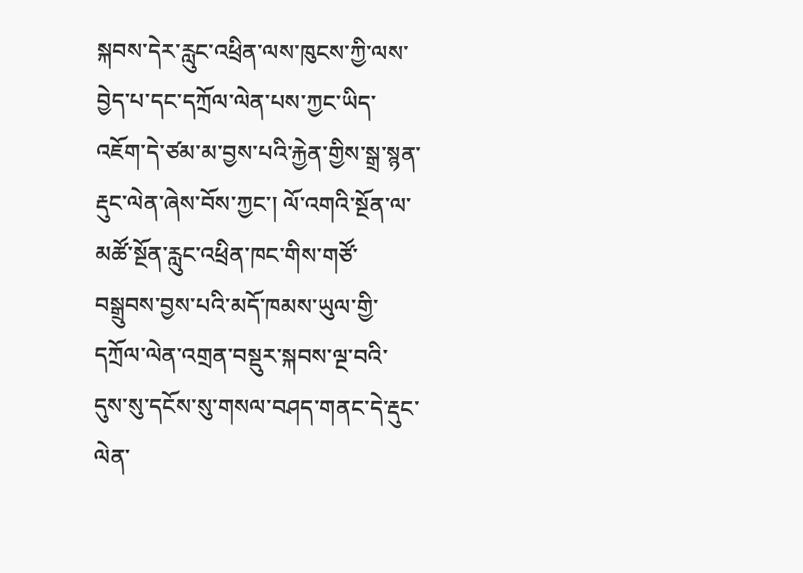སྐབས་དེར་རླུང་འཕྲིན་ལས་ཁུངས་ཀྱི་ལས་བྱེད་པ་དང་དཀྲོལ་ལེན་པས་ཀྱང་ཡིད་འཇོག་དེ་ཙམ་མ་བྱས་པའི་རྐྱེན་གྱིས་སྒྲ་སྙན་རྡུང་ལེན་ཞེས་བོས་ཀྱང་། ལོ་འགའི་སྔོན་ལ་མཚོ་སྔོན་རླུང་འཕྲིན་ཁང་གིས་གཙོ་བསྒྲུབས་བྱས་པའི་མདོ་ཁམས་ཡུལ་གྱི་དཀྲོལ་ལེན་འགྲན་བསྡུར་སྐབས་ལྔ་བའི་དུས་སུ་དངོས་སུ་གསལ་བཤད་གནང་དེ་རྡུང་ལེན་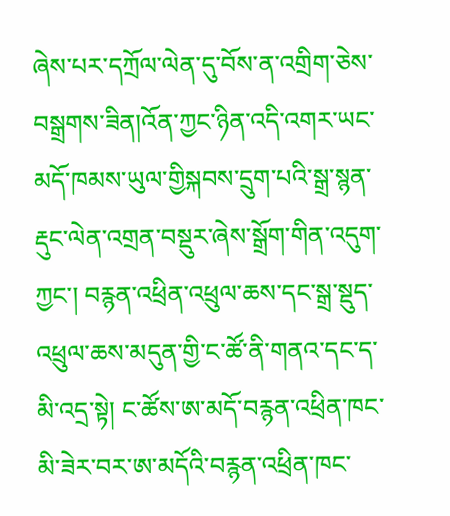ཞེས་པར་དཀྲོལ་ལེན་དུ་བོས་ན་འགྲིག་ཅེས་བསྒྲགས་ཟིན།འོན་ཀྱང་ཉིན་འདི་འགར་ཡང་མདོ་ཁམས་ཡུལ་གྱིསྐབས་དྲུག་པའི་སྒྲ་སྙན་རྡུང་ལེན་འགྲན་བསྡུར་ཞེས་སྒྲོག་གིན་འདུག་ཀྱང་། བརྙན་འཕྲིན་འཕྲུལ་ཆས་དང་སྒྲ་སྡུད་འཕྲུལ་ཆས་མདུན་གྱི་ང་ཚོ་ནི་གནའ་དང་ད་མི་འདྲ་སྟེ། ང་ཚོས་ཨ་མདོ་བརྙན་འཕྲིན་ཁང་མི་ཟེར་བར་ཨ་མདོའི་བརྙན་འཕྲིན་ཁང་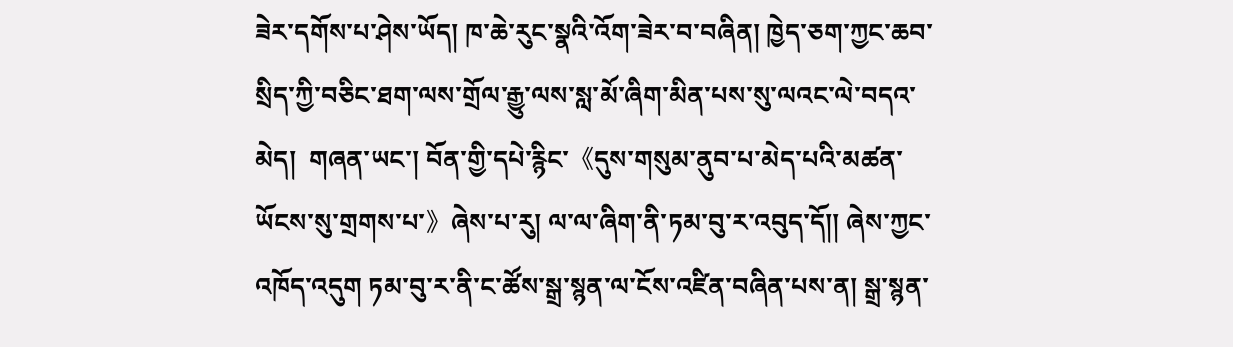ཟེར་དགོས་པ་ཤེས་ཡོད། ཁ་ཆེ་རུང་སྣའི་འོག་ཟེར་བ་བཞིན། ཁྱེད་ཅག་ཀྱང་ཆབ་སྲིད་ཀྱི་བཅིང་ཐག་ལས་གྲོལ་རྒྱུ་ལས་སླ་མོ་ཞིག་མིན་པས་སུ་ལའང་ལེ་བདའ་མེད།  གཞན་ཡང་། བོན་གྱི་དཔེ་རྙིང་《དུས་གསུམ་ནུབ་པ་མེད་པའི་མཚན་ཡོངས་སུ་གྲགས་པ་》ཞེས་པ་རུ། ལ་ལ་ཞིག་ནི་ཏམ་བུ་ར་འབུད་དོ།། ཞེས་ཀྱང་འཁོད་འདུག ཏམ་བུ་ར་ནི་ང་ཚོས་སྒྲ་སྙན་ལ་ངོས་འཛིན་བཞིན་པས་ན། སྒྲ་སྙན་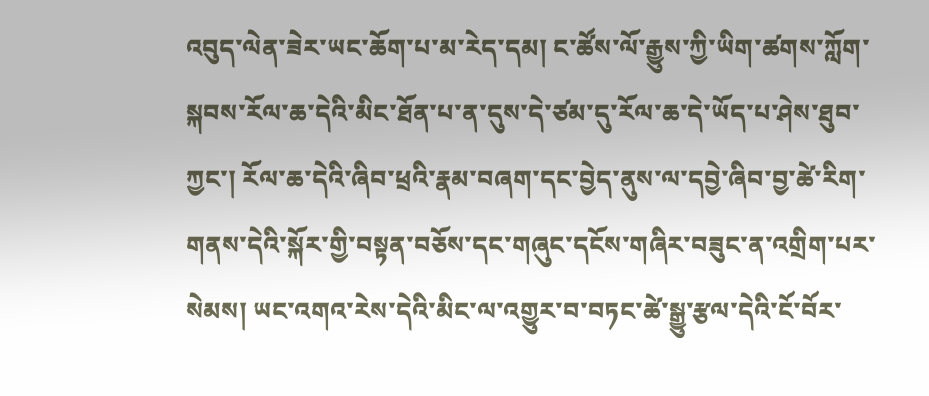འབུད་ལེན་ཟེར་ཡང་ཆོག་པ་མ་རེད་དམ། ང་ཚོས་ལོ་རྒྱུས་ཀྱི་ཡིག་ཚགས་ཀློག་སྐབས་རོལ་ཆ་དེའི་མིང་ཐོན་པ་ན་དུས་དེ་ཙམ་དུ་རོལ་ཆ་དེ་ཡོད་པ་ཤེས་ཐུབ་ཀྱང་། རོལ་ཆ་དེའི་ཞིབ་ཕྲའི་རྣམ་བཞག་དང་བྱེད་ནུས་ལ་དབྱེ་ཞིབ་བྱ་ཚེ་རིག་གནས་དེའི་སྐོར་གྱི་བསྟན་བཅོས་དང་གཞུང་དངོས་གཞིར་བཟུང་ན་འགྲིག་པར་སེམས། ཡང་འགའ་རེས་དེའི་མིང་ལ་འགྱུར་བ་བཏང་ཚེ་སྒྱུ་རྩལ་དེའི་ངོ་བོར་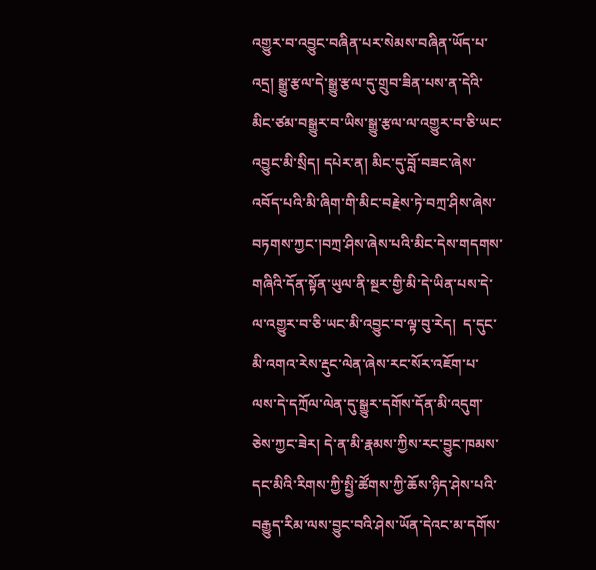འགྱུར་བ་འབྱུང་བཞིན་པར་སེམས་བཞིན་ཡོད་པ་འདྲ། སྒྱུ་རྩལ་དེ་སྒྱུ་རྩལ་དུ་གྲུབ་ཟིན་པས་ན་དེའི་མིང་ཙམ་བསྒྱུར་བ་ཡིས་སྒྱུ་རྩལ་ལ་འགྱུར་བ་ཅི་ཡང་འབྱུང་མི་སྲིད། དཔེར་ན། མིང་དུ་བློ་བཟང་ཞེས་འབོད་པའི་མི་ཞིག་གི་མིང་བརྗེས་ཏེ་བཀྲ་ཤིས་ཞེས་བཏགས་ཀྱང་།བཀྲ་ཤིས་ཞེས་པའི་མིང་དེས་གདགས་གཞིའི་དོན་སྟོན་ཡུལ་ནི་སྔར་གྱི་མི་དེ་ཡིན་པས་དེ་ལ་འགྱུར་བ་ཅི་ཡང་མི་འབྱུང་བ་ལྟ་བུ་རེད།  ད་དུང་མི་འགའ་རེས་རྡུང་ལེན་ཞེས་རང་སོར་འཇོག་པ་ལས་དེ་དཀྲོལ་ལེན་དུ་སྒྱུར་དགོས་དོན་མི་འདུག་ཅེས་ཀྱང་ཟེར། དེ་ན་མི་རྣམས་ཀྱིས་རང་བྱུང་ཁམས་དང་མིའི་རིགས་ཀྱི་སྤྱི་ཚོགས་ཀྱི་ཆོས་ཉིད་ཤེས་པའི་བརྒྱུད་རིམ་ལས་བྱུང་བའི་ཤེས་ཡོན་དེའང་མ་དགོས་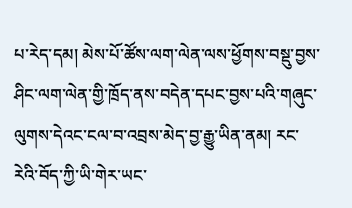པ་རེད་དམ། མེས་པོ་ཚོས་ལག་ལེན་ལས་ཕྱོགས་བསྡུ་བྱས་ཤིང་ལག་ལེན་གྱི་ཁྲོད་ནས་བདེན་དཔང་བྱས་པའི་གཞུང་ལུགས་དེའང་ངལ་བ་འབྲས་མེད་བྱ་རྒྱུ་ཡིན་ནམ། རང་རེའི་བོད་ཀྱི་ཡི་གེར་ཡང་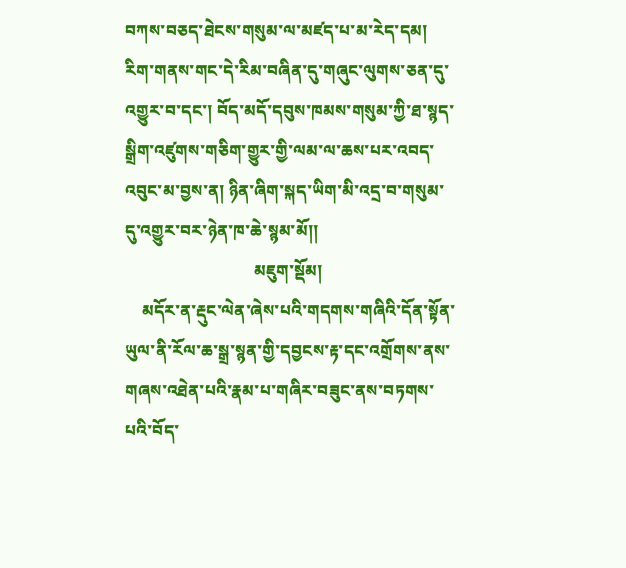བཀས་བཅད་ཐེངས་གསུམ་ལ་མཛད་པ་མ་རེད་དམ། རིག་གནས་གང་དེ་རིམ་བཞིན་དུ་གཞུང་ལུགས་ཅན་དུ་འགྱུར་བ་དང་། བོད་མདོ་དབུས་ཁམས་གསུམ་ཀྱི་ཐ་སྙད་སྒྲིག་འཛུགས་གཅིག་གྱུར་གྱི་ལམ་ལ་ཆས་པར་འབད་འབུང་མ་བྱས་ན། ཉིན་ཞིག་སྐད་ཡིག་མི་འདྲ་བ་གསུམ་དུ་འགྱུར་བར་ཉེན་ཁ་ཆེ་སྙམ་མོ།།
                               མཇུག་སྡོམ།
    མདོར་ན་རྡུང་ལེན་ཞེས་པའི་གདགས་གཞིའི་དོན་སྟོན་ཡུལ་ནི་རོལ་ཆ་སྒྲ་སྙན་གྱི་དབྱངས་རྟ་དང་འགྲོགས་ནས་གཞས་འཐེན་པའི་རྣམ་པ་གཞིར་བཟུང་ནས་བཏགས་པའི་བོད་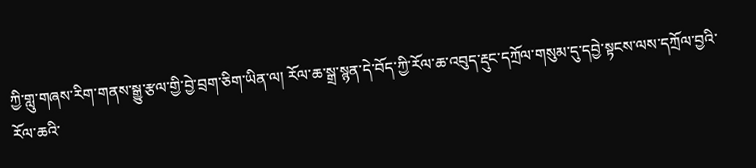ཀྱི་གླུ་གཞས་རིག་གནས་སྒྱུ་རྩལ་གྱི་བྱེ་བྲག་ཅིག་ཡིན་ལ། རོལ་ཆ་སྒྲ་སྙན་དེ་བོད་ཀྱི་རོལ་ཆ་འབུད་རྡུང་དཀྲོལ་གསུམ་དུ་དབྱེ་སྟངས་ལས་དཀྲོལ་བྱའི་རོལ་ཆའི་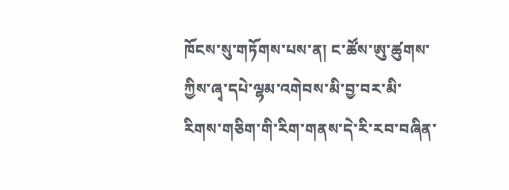ཁོངས་སུ་གཏོགས་པས་ན། ང་ཚོས་ཨུ་ཚུགས་ཀྱིས་ཞྭ་དཔེ་ལྷམ་འགེབས་མི་བྱ་བར་མི་རིགས་གཅིག་གི་རིག་གནས་དེ་རི་རབ་བཞིན་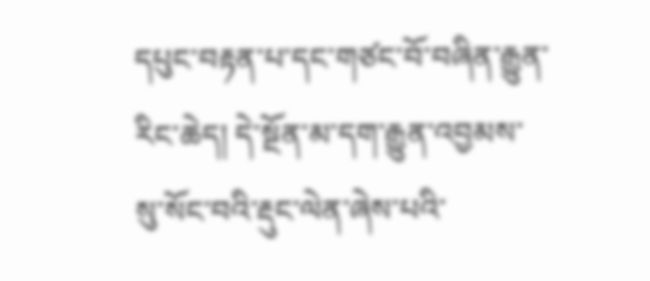དཔུང་བརྟན་པ་དང་གཙང་བོ་བཞིན་རྒྱུན་རིང་ཆེད། དེ་སྔོན་མ་དག་རྒྱུན་འབྱམས་སུ་སོང་བའི་རྡུང་ལེན་ཞེས་པའི་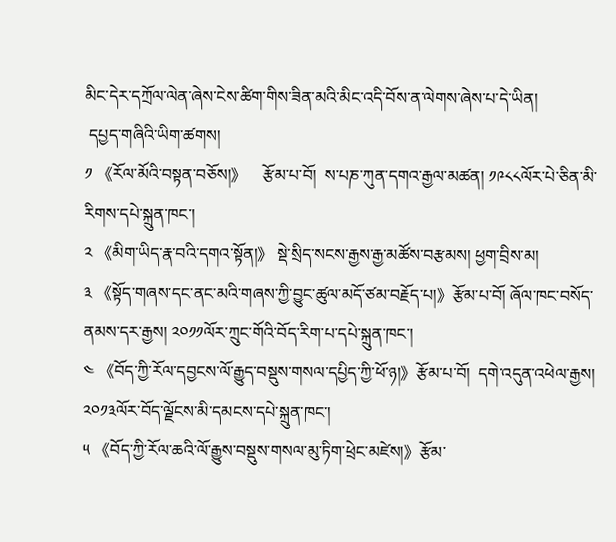མིང་དེར་དཀྲོལ་ལེན་ཞེས་ངེས་ཚིག་གིས་ཟིན་མའི་མིང་འདི་བོས་ན་ལེགས་ཞེས་པ་དེ་ཡིན།
 དཔྱད་གཞིའི་ཡིག་ཚགས།
༡ 《རོལ་མོའི་བསྟན་བཅོས།》    རྩོམ་པ་བོ།  ས་པཎ་ཀུན་དགའ་རྒྱལ་མཚན། ༡༩༨༨ལོར་པེ་ཅིན་མི་རིགས་དཔེ་སྐྲུན་ཁང་།
༢ 《མིག་ཡིད་རྣ་བའི་དགའ་སྟོན།》 སྡེ་སྲིད་སངས་རྒྱས་རྒྱ་མཚོས་བརྩམས། ཕྱག་བྲིས་མ།
༣ 《སྟོད་གཞས་དང་ནང་མའི་གཞས་ཀྱི་བྱུང་ཚུལ་མདོ་ཙམ་བརྗོད་པ།》རྩོམ་པ་བོ། ཞོལ་ཁང་བསོད་ནམས་དར་རྒྱས། ༢༠༡༡ལོར་ཀྲུང་གོའི་བོད་རིག་པ་དཔེ་སྐྲུན་ཁང་།
༤ 《བོད་ཀྱི་རོལ་དབྱངས་ལོ་རྒྱུད་བསྡུས་གསལ་དཔྱིད་ཀྱི་ཕོ་ཉ།》རྩོམ་པ་བོ།  དགེ་འདུན་འཕེལ་རྒྱས། ༢༠༡༣ལོར་བོད་ལྗོངས་མི་དམངས་དཔེ་སྐྲུན་ཁང་།
༥ 《བོད་ཀྱི་རོལ་ཆའི་ལོ་རྒྱུས་བསྡུས་གསལ་མུ་ཏིག་ཕྲེང་མཛེས།》རྩོམ་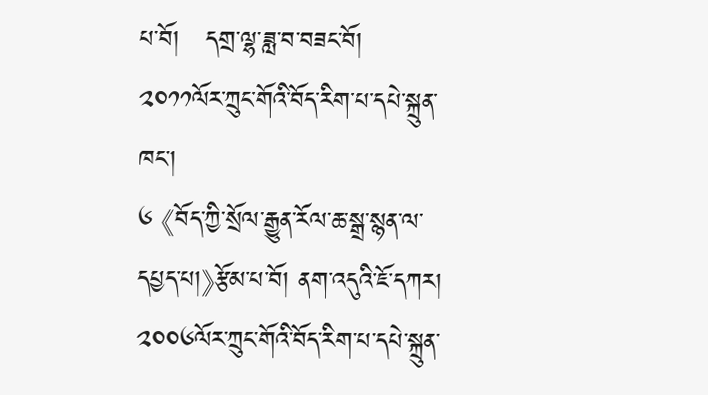པ་བོ།   དགྲ་ལྷ་ཟླ་བ་བཟང་བོ། ༢༠༡༡ལོར་ཀྲུང་གོའི་བོད་རིག་པ་དཔེ་སྐྲུན་ཁང་།
༦ 《བོད་ཀྱི་སྲོལ་རྒྱུན་རོལ་ཆ་སྒྲ་སྙན་ལ་དཔྱད་པ།》རྩོམ་པ་བོ། ནག་འདུའི་ཇོ་དཀར། ༢༠༠༦ལོར་ཀྲུང་གོའི་བོད་རིག་པ་དཔེ་སྐྲུན་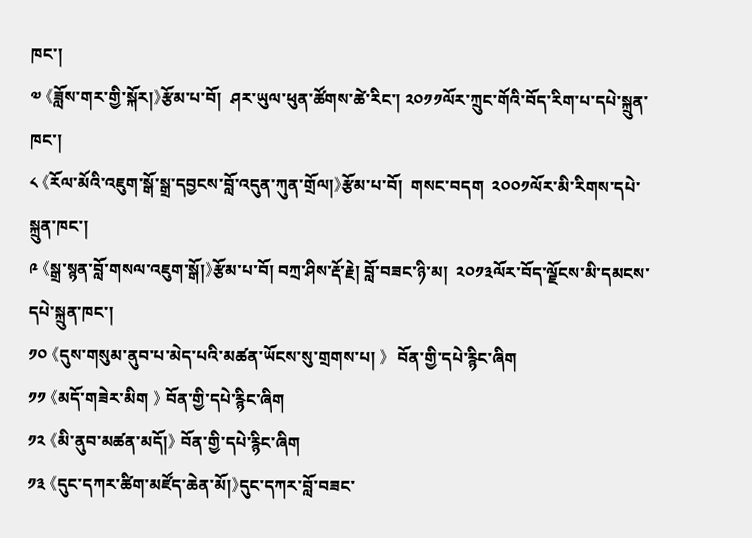ཁང་།
༧ 《ཟློས་གར་གྱི་སྐོར།》རྩོམ་པ་བོ།  ཤར་ཡུལ་ཕུན་ཚོགས་ཚེ་རིང་། ༢༠༡༡ལོར་ཀྲུང་གོའི་བོད་རིག་པ་དཔེ་སྐྲུན་ཁང་།
༨ 《རོལ་མོའི་འཇུག་སྒོ་སྒྲ་དབྱངས་བློ་འདུན་ཀུན་གྲོལ།》རྩོམ་པ་བོ།  གསང་བདག  ༢༠༠༡ལོར་མི་རིགས་དཔེ་སྐྲུན་ཁང་།
༩ 《སྒྲ་སྙན་བློ་གསལ་འཇུག་སྒོ།》རྩོམ་པ་བོ། བཀྲ་ཤིས་རྡོ་རྗེ། བློ་བཟང་ཉི་མ།  ༢༠༡༣ལོར་བོད་ལྗོངས་མི་དམངས་དཔེ་སྐྲུན་ཁང་།
༡༠ 《དུས་གསུམ་ནུབ་པ་མེད་པའི་མཚན་ཡོངས་སུ་གྲགས་པ། 》  བོན་གྱི་དཔེ་རྙིང་ཞིག
༡༡ 《མདོ་གཟེར་མིག 》 བོན་གྱི་དཔེ་རྙིང་ཞིག
༡༢ 《མི་ནུབ་མཚན་མདོ།》 བོན་གྱི་དཔེ་རྙིང་ཞིག
༡༣ 《དུང་དཀར་ཚིག་མཛོད་ཆེན་མོ།》དུང་དཀར་བློ་བཟང་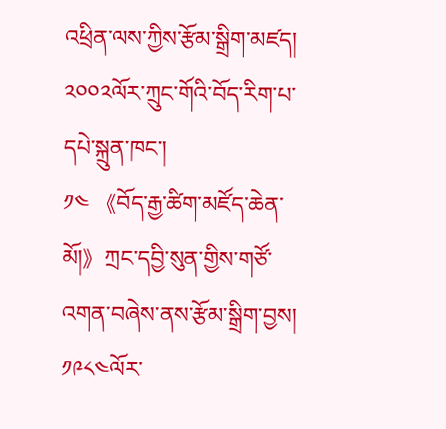འཕྲིན་ལས་ཀྱིས་རྩོམ་སྒྲིག་མཛད། ༢༠༠༢ལོར་ཀྲུང་གོའི་བོད་རིག་པ་དཔེ་སྐྲུན་ཁང་།
༡༤ 《བོད་རྒྱ་ཚིག་མཛོད་ཆེན་མོ།》ཀྲང་དབྱི་སུན་གྱིས་གཙོ་འགན་བཞེས་ནས་རྩོམ་སྒྲིག་བྱས། ༡༩༨༤ལོར་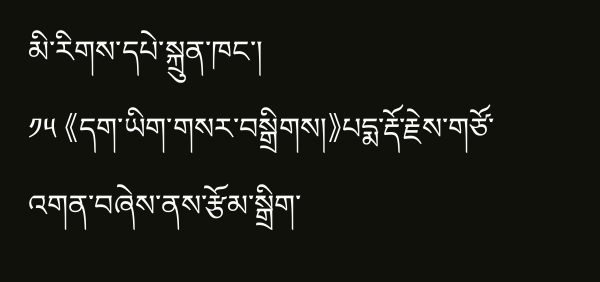མི་རིགས་དཔེ་སྐྲུན་ཁང་།
༡༥ 《དག་ཡིག་གསར་བསྒྲིགས།》པདྨ་རྡོ་རྗེས་གཙོ་འགན་བཞེས་ནས་རྩོམ་སྒྲིག་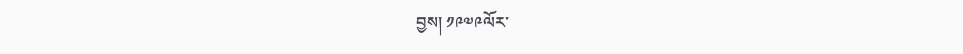བྱས། ༡༩༧༩ལོར་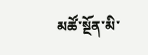མཚོ་སྔོན་མི་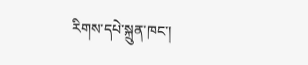རིགས་དཔེ་སྐྲུན་ཁང་།